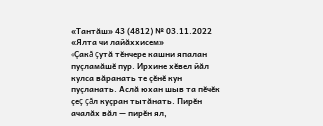«Тантăш» 43 (4812) № 03.11.2022
«Ялта чи лайăххисем»
«Çакă çутă тĕнчере кашни япалан пуçламăшĕ пур. Ирхине хĕвел йăл кулса вăранать те çĕнĕ кун пуçланать. Аслă юхан шыв та пĕчĕк çеç çăл куçран тытăнать. Пирĕн ачалăх вăл — пирĕн ял,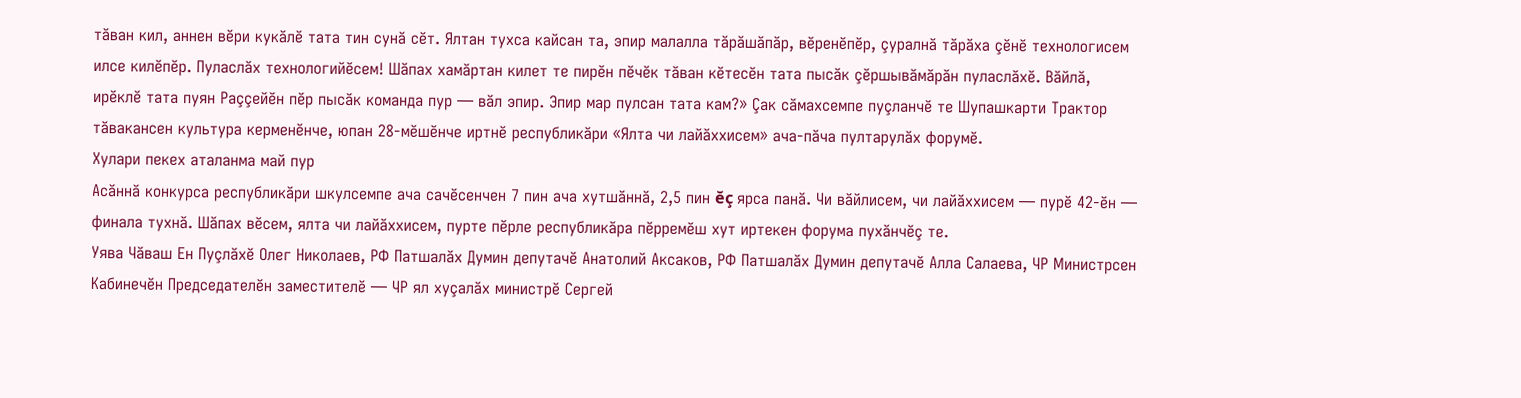тăван кил, аннен вĕри кукăлĕ тата тин сунă сĕт. Ялтан тухса кайсан та, эпир малалла тăрăшăпăр, вĕренĕпĕр, çуралнă тăрăха çĕнĕ технологисем илсе килĕпĕр. Пуласлăх технологийĕсем! Шăпах хамăртан килет те пирĕн пĕчĕк тăван кĕтесĕн тата пысăк çĕршывăмăрăн пуласлăхĕ. Вăйлă, ирĕклĕ тата пуян Раççейĕн пĕр пысăк команда пур — вăл эпир. Эпир мар пулсан тата кам?» Çак сăмахсемпе пуçланчĕ те Шупашкарти Трактор тăвакансен культура керменĕнче, юпан 28-мĕшĕнче иртнĕ республикăри «Ялта чи лайăххисем» ача-пăча пултарулăх форумĕ.
Хулари пекех аталанма май пур
Асăннă конкурса республикăри шкулсемпе ача сачĕсенчен 7 пин ача хутшăннă, 2,5 пин ĕç ярса панă. Чи вăйлисем, чи лайăххисем — пурĕ 42-ĕн — финала тухнă. Шăпах вĕсем, ялта чи лайăххисем, пурте пĕрле республикăра пĕрремĕш хут иртекен форума пухăнчĕç те.
Уява Чăваш Ен Пуçлăхĕ Олег Николаев, РФ Патшалăх Думин депутачĕ Анатолий Аксаков, РФ Патшалăх Думин депутачĕ Алла Салаева, ЧР Министрсен Кабинечĕн Председателĕн заместителĕ — ЧР ял хуçалăх министрĕ Сергей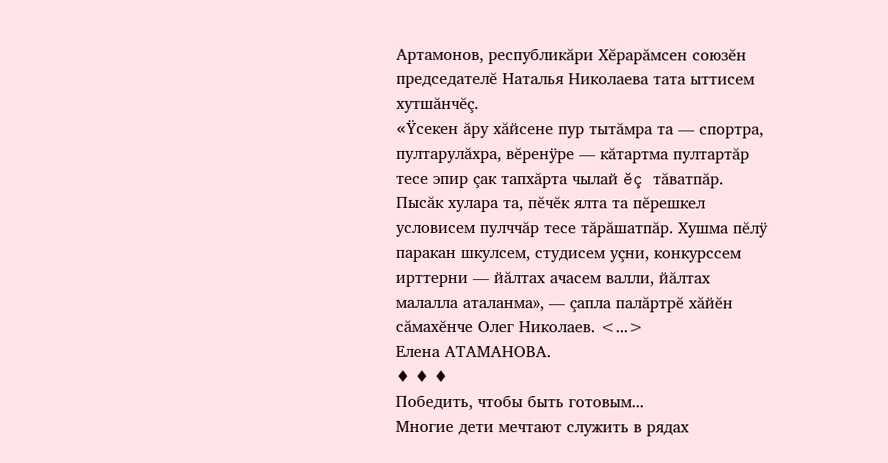Артамонов, республикăри Хĕрарăмсен союзĕн председателĕ Наталья Николаева тата ыттисем хутшăнчĕç.
«Ÿсекен ăру хăйсене пур тытăмра та — спортра, пултарулăхра, вĕренÿре — кăтартма пултартăр тесе эпир çак тапхăрта чылай ĕç тăватпăр. Пысăк хулара та, пĕчĕк ялта та пĕрешкел условисем пулччăр тесе тăрăшатпăр. Хушма пĕлÿ паракан шкулсем, студисем уçни, конкурссем ирттерни — йăлтах ачасем валли, йăлтах малалла аталанма», — çапла палăртрĕ хăйĕн сăмахĕнче Олег Николаев. <...>
Елена АТАМАНОВА.
♦ ♦ ♦
Победить, чтобы быть готовым...
Многие дети мечтают служить в рядах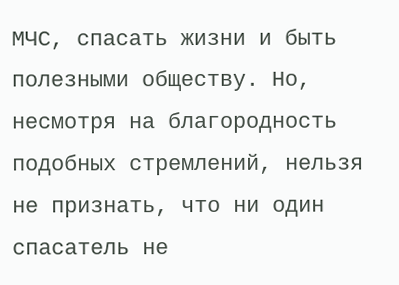МЧС, спасать жизни и быть полезными обществу. Но, несмотря на благородность подобных стремлений, нельзя не признать, что ни один спасатель не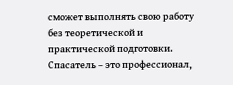сможет выполнять свою работу без теоретической и практической подготовки. Спасатель – это профессионал,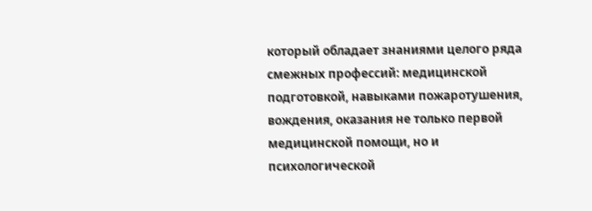который обладает знаниями целого ряда смежных профессий: медицинской подготовкой, навыками пожаротушения, вождения, оказания не только первой медицинской помощи, но и психологической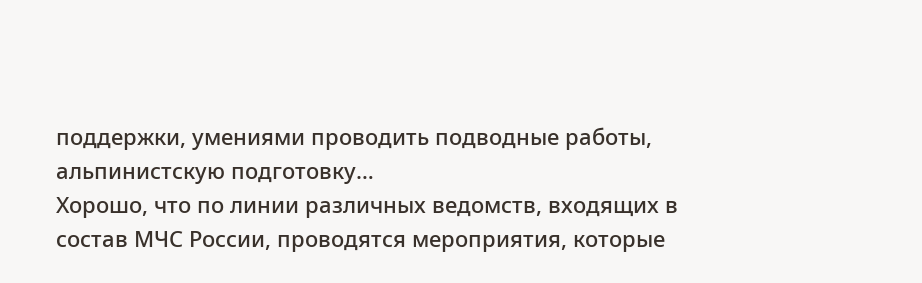поддержки, умениями проводить подводные работы, альпинистскую подготовку…
Хорошо, что по линии различных ведомств, входящих в состав МЧС России, проводятся мероприятия, которые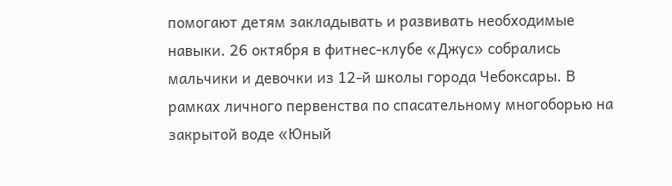помогают детям закладывать и развивать необходимые навыки. 26 октября в фитнес-клубе «Джус» собрались мальчики и девочки из 12-й школы города Чебоксары. В рамках личного первенства по спасательному многоборью на закрытой воде «Юный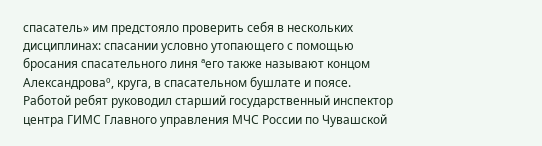спасатель» им предстояло проверить себя в нескольких дисциплинах: спасании условно утопающего с помощью бросания спасательного линя ªего также называют концом Александроваº, круга, в спасательном бушлате и поясе. Работой ребят руководил старший государственный инспектор центра ГИМС Главного управления МЧС России по Чувашской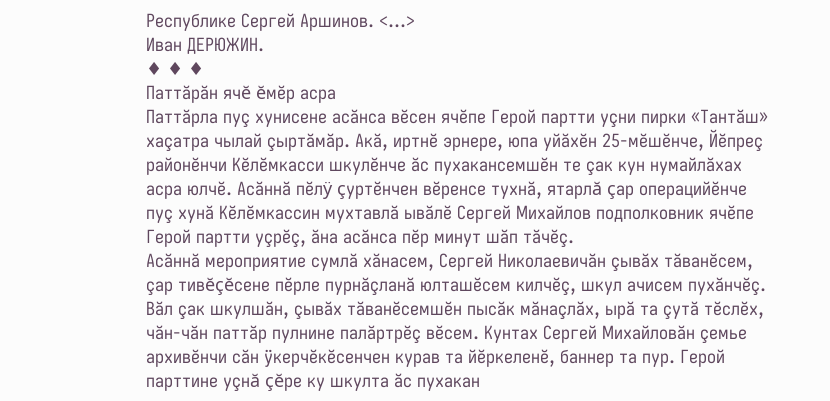Республике Сергей Аршинов. <...>
Иван ДЕРЮЖИН.
♦ ♦ ♦
Паттăрăн ячĕ ĕмĕр асра
Паттăрла пуç хунисене асăнса вĕсен ячĕпе Герой партти уçни пирки «Тантăш» хаçатра чылай çыртăмăр. Акă, иртнĕ эрнере, юпа уйăхĕн 25-мĕшĕнче, Йĕпреç районĕнчи Кĕлĕмкасси шкулĕнче ăс пухакансемшĕн те çак кун нумайлăхах асра юлчĕ. Асăннă пĕлÿ çуртĕнчен вĕренсе тухнă, ятарлă çар операцийĕнче пуç хунă Кĕлĕмкассин мухтавлă ывăлĕ Сергей Михайлов подполковник ячĕпе Герой партти уçрĕç, ăна асăнса пĕр минут шăп тăчĕç.
Асăннă мероприятие сумлă хăнасем, Сергей Николаевичăн çывăх тăванĕсем, çар тивĕçĕсене пĕрле пурнăçланă юлташĕсем килчĕç, шкул ачисем пухăнчĕç. Вăл çак шкулшăн, çывăх тăванĕсемшĕн пысăк мăнаçлăх, ырă та çутă тĕслĕх, чăн-чăн паттăр пулнине палăртрĕç вĕсем. Кунтах Сергей Михайловăн çемье архивĕнчи сăн ÿкерчĕкĕсенчен курав та йĕркеленĕ, баннер та пур. Герой парттине уçнă çĕре ку шкулта ăс пухакан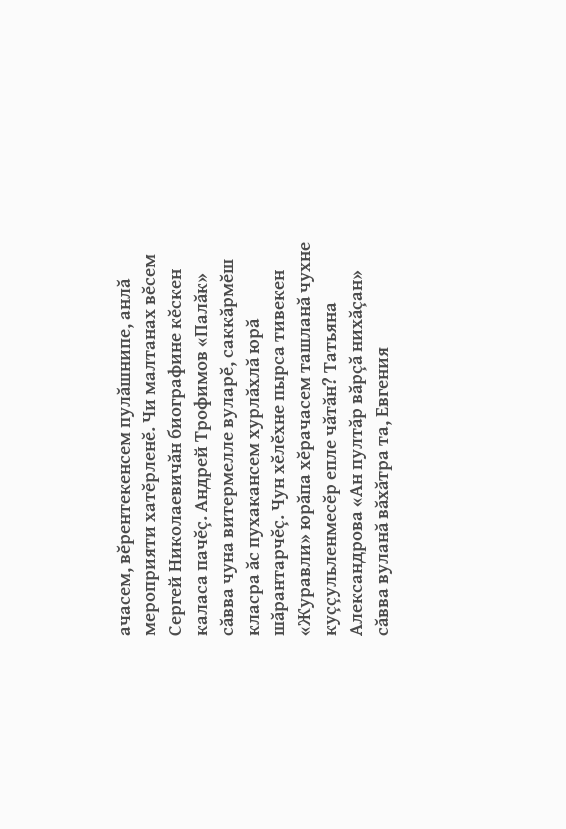ачасем, вĕрентекенсем пулăшнипе, анлă мероприяти хатĕрленĕ. Чи малтанах вĕсем Сергей Николаевичăн биографине кĕскен каласа пачĕç. Андрей Трофимов «Палăк» сăвва чуна витермелле вуларĕ, саккăрмĕш класра ăс пухакансем хурлăхлă юрă шăрантарчĕç. Чун хĕлĕхне пырса тивекен «Журавли» юрăпа хĕрачасем ташланă чухне куççульленмесĕр епле чăтăн? Татьяна Александрова «Ан пултăр вăрçă нихăçан» сăвва вуланă вăхăтра та, Евгения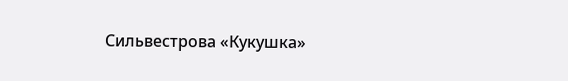Сильвестрова «Кукушка»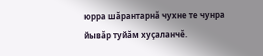юрра шăрантарнă чухне те чунра йывăр туйăм хуçаланчĕ.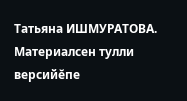Татьяна ИШМУРАТОВА.
Материалсен тулли версийĕпе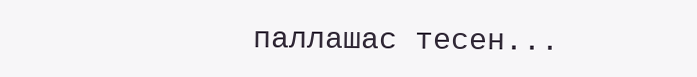паллашас тесен...